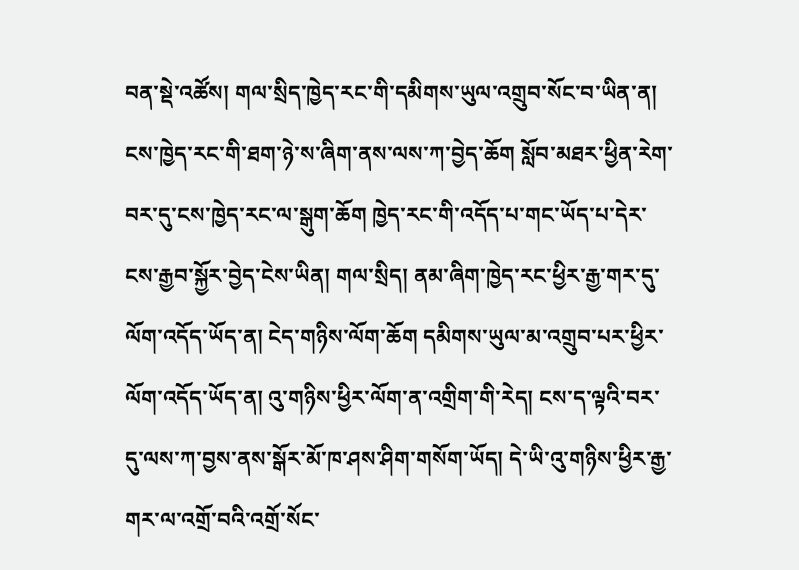བན་སྡེ་འཚོས། གལ་སྲིད་ཁྱེད་རང་གི་དམིགས་ཡུལ་འགྲུབ་སོང་བ་ཡིན་ན། ངས་ཁྱེད་རང་གི་ཐག་ཉེ་ས་ཞིག་ནས་ལས་ཀ་བྱེད་ཆོག སློབ་མཐར་ཕྱིན་རེག་བར་དུ་ངས་ཁྱེད་རང་ལ་སྒུག་ཆོག ཁྱེད་རང་གི་འདོད་པ་གང་ཡོད་པ་དེར་ངས་རྒྱབ་སྐྱོར་བྱེད་ངེས་ཡིན། གལ་སྲིད། ནམ་ཞིག་ཁྱེད་རང་ཕྱིར་རྒྱ་གར་དུ་ལོག་འདོད་ཡོད་ན། ངེད་གཉིས་ལོག་ཆོག དམིགས་ཡུལ་མ་འགྲུབ་པར་ཕྱིར་ལོག་འདོད་ཡོད་ན། འུ་གཉིས་ཕྱིར་ལོག་ན་འགྲིག་གི་རེད། ངས་ད་ལྟའི་བར་དུ་ལས་ཀ་བྱས་ནས་སྒོར་མོ་ཁ་ཤས་ཤིག་གསོག་ཡོད། དེ་ཡི་འུ་གཉིས་ཕྱིར་རྒྱ་གར་ལ་འགྲོ་བའི་འགྲོ་སོང་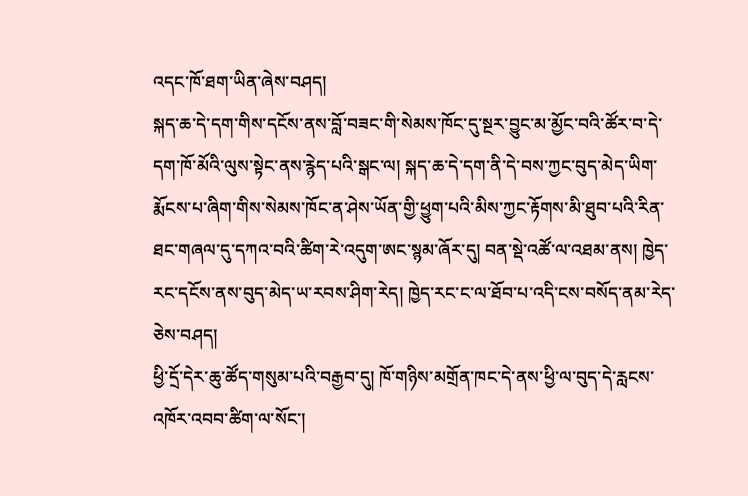འདང་ཁོ་ཐག་ཡིན་ཞེས་བཤད།
སྐད་ཆ་དེ་དག་གིས་དངོས་ནས་བློ་བཟང་གི་སེམས་ཁོང་དུ་སྔར་བྱུང་མ་མྱོང་བའི་ཚོར་བ་དེ་དག་ཁོ་མོའི་ལུས་སྟེང་ནས་རྙེད་པའི་སྒང་ལ། སྐད་ཆ་དེ་དག་ནི་དེ་བས་ཀྱང་བུད་མེད་ཡིག་རྨོངས་པ་ཞིག་གིས་སེམས་ཁོང་ན་ཤེས་ཡོན་གྱི་ཕྱུག་པའི་མིས་ཀྱང་རྟོགས་མི་ཐུབ་པའི་རིན་ཐང་གཞལ་དུ་དཀའ་བའི་ཚིག་རེ་འདུག་ཨང་སྙམ་ཞོར་དུ། བན་སྡེ་འཚོ་ལ་འཐམ་ནས། ཁྱེད་རང་དངོས་ནས་བུད་མེད་ཡ་རབས་ཤིག་རེད། ཁྱེད་རང་ང་ལ་ཐོབ་པ་འདི་ངས་བསོད་ནམ་རེད་ཅེས་བཤད།
ཕྱི་དྲོ་དེར་ཆུ་ཚོད་གསུམ་པའི་བརྒྱབ་དུ། ཁོ་གཉིས་མགྲོན་ཁང་དེ་ནས་ཕྱི་ལ་བུད་དེ་རླངས་འཁོར་འབབ་ཚིག་ལ་སོང་།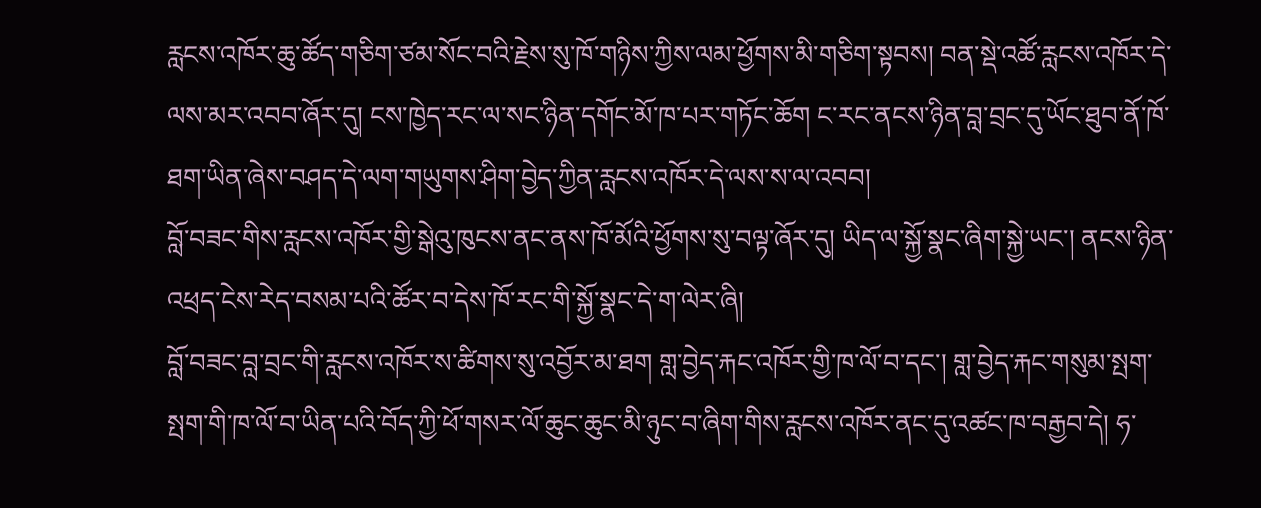རླངས་འཁོར་ཆུ་ཚོད་གཅིག་ཙམ་སོང་བའི་རྗེས་སུ་ཁོ་གཉིས་ཀྱིས་ལམ་ཕྱོགས་མི་གཅིག་སྟབས། བན་སྡེ་འཚོ་རླངས་འཁོར་དེ་ལས་མར་འབབ་ཞོར་དུ། ངས་ཁྱེད་རང་ལ་སང་ཉིན་དགོང་མོ་ཁ་པར་གཏོང་ཆོག ང་རང་ནངས་ཉིན་བླ་བྲང་དུ་ཡོང་ཐུབ་ནོ་ཁོ་ཐག་ཡིན་ཞེས་བཤད་དེ་ལག་གཡུགས་ཤིག་བྱེད་ཀྱིན་རླངས་འཁོར་དེ་ལས་ས་ལ་འབབ།
བློ་བཟང་གིས་རླངས་འཁོར་གྱི་སྒེའུ་ཁུངས་ནང་ནས་ཁོ་མོའི་ཕྱོགས་སུ་བལྟ་ཞོར་དུ། ཡིད་ལ་སྐྱོ་སྣང་ཞིག་སྐྱེ་ཡང་། ནངས་ཉིན་འཕྲད་ངེས་རེད་བསམ་པའི་ཚོར་བ་དེས་ཁོ་རང་གི་སྐྱོ་སྣང་དེ་ག་ལེར་ཞི།
བློ་བཟང་བླ་བྲང་གི་རླངས་འཁོར་ས་ཚིགས་སུ་འབྱོར་མ་ཐག གླ་བྱེད་རྐང་འཁོར་གྱི་ཁ་ལོ་བ་དང་། གླ་བྱེད་རྐང་གསུམ་སྤག་སྤག་གི་ཁ་ལོ་བ་ཡིན་པའི་བོད་ཀྱི་ཕོ་གསར་ལོ་ཆུང་ཆུང་མི་ཉུང་བ་ཞིག་གིས་རླངས་འཁོར་ནང་དུ་འཚང་ཁ་བརྒྱབ་དེ། ཧ་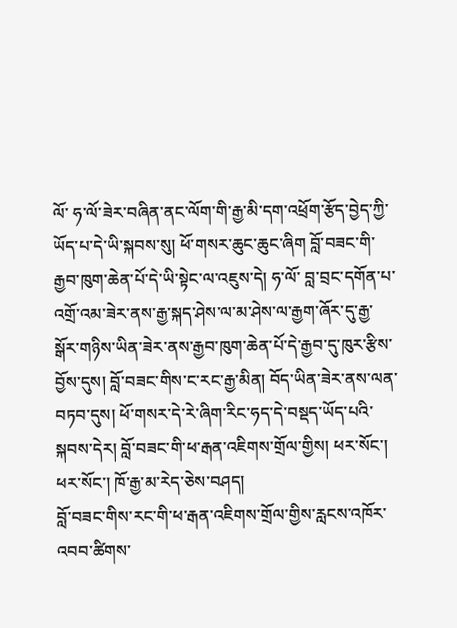ལོ་ ཧ་ལོ་ཟེར་བཞིན་ནང་ལོག་གི་རྒྱ་མི་དག་འཕྲོག་རྩོད་བྱེད་ཀྱི་ཡོད་པ་དེ་ཡི་སྐབས་སུ། ཕོ་གསར་ཆུང་ཆུང་ཞིག བློ་བཟང་གི་རྒྱབ་ཁུག་ཆེན་པོ་དེ་ཡི་སྟེང་ལ་འཇུས་དེ། ཧ་ལོ་ བླ་བྲང་དགོན་པ་འགྲོ་འམ་ཟེར་ནས་རྒྱ་སྐད་ཤེས་ལ་མ་ཤེས་ལ་རྒྱག་ཞོར་དུ་རྒྱ་སྒོར་གཉིས་ཡིན་ཟེར་ནས་རྒྱབ་ཁུག་ཆེན་པོ་དེ་རྒྱབ་དུ་ཁུར་རྩིས་བྱོས་དུས། བློ་བཟང་གིས་ང་རང་རྒྱ་མིན། བོད་ཡིན་ཟེར་ནས་ལན་བཏབ་དུས། ཕོ་གསར་དེ་རེ་ཞིག་རིང་ཧད་དེ་བསྡད་ཡོད་པའི་སྐབས་དེར། བློ་བཟང་གི་ཕ་རྒན་འཇིགས་གྲོལ་གྱིས། ཕར་སོང་། ཕར་སོང་། ཁོ་རྒྱ་མ་རེད་ཅེས་བཤད།
བློ་བཟང་གིས་རང་གི་ཕ་རྒན་འཇིགས་གྲོལ་གྱིས་རླངས་འཁོར་འབབ་ཚིགས་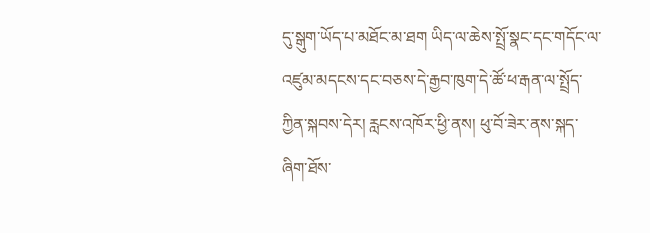དུ་སྒུག་ཡོད་པ་མཐོང་མ་ཐག ཡིད་ལ་ཆེས་སྤྲོ་སྣང་དང་གདོང་ལ་འཛུམ་མདངས་དང་བཅས་དེ་རྒྱབ་ཁུག་དེ་ཚོ་ཕ་རྒན་ལ་སྤྲོད་ཀྱིན་སྐབས་དེར། རླངས་འཁོར་ཕྱི་ནས། ཕུ་བོ་ཟེར་ནས་སྐད་ཞིག་ཐོས་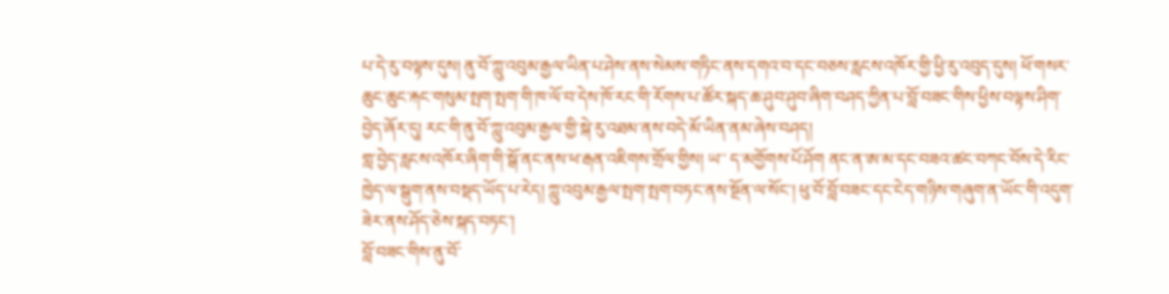པ་དེ་རུ་བལྟས་དུས། ནུ་བོ་ཀླུ་འབུམ་རྒྱལ་ཡིན་པ་ཤེས་ནས་སེམས་གཏིང་ནས་དགའ་བ་དང་བཅས་རླངས་འཁོར་གྱི་ཕྱི་རུ་འབུད་དུས། ཕོ་གསར་ཆུང་ཆུང་རྐང་གསུམ་སྤག་སྤག་གི་ཁ་ལོ་བ་དེས་ཁོ་རང་གི་རོགས་པ་ཚོར་སྐད་ཆ་ཤུབ་ཤུབ་ཞིག་བཤད་ཀྱིན་པ་བློ་བཟང་གིས་ཕྱིས་བལྟས་ཤིག་བྱེད་ཞོར་དུ། རང་གི་ནུ་བོ་ཀླུ་འབུམ་རྒྱལ་གྱི་སྐེ་རུ་འཐམ་ནས་བདེ་མོ་ཡིན་ནམ་ཞེས་བཤད།
གླ་བྱེད་རླངས་འཁོར་ཞིག་གི་སྒོ་ནང་ནས་ཕ་རྒན་འཇིགས་གྲོལ་གྱིས། ཡ་་ ད་མགྱོགས་པོ་ཤོག ནང་ན་ཨ་མ་དང་བཟའ་ཚང་བཀང་བོས་དེ་རིང་ཁྱེད་ལ་སྒུག་ནས་བསྡད་ཡོད་པ་རེད། ཀླུ་འབུམ་རྒྱལ་སྤག་སྤག་བཏང་ནས་སྔོན་ལ་སོང་། ཕུ་བོ་བློ་བཟང་དང་ངེད་གཉིས་གཞུག་ན་ཡོང་གི་འདུག་ཟེར་ནས་ཤོད་ཅེས་སྐད་བཏང་།
བློ་བཟང་གིས་ནུ་བོ་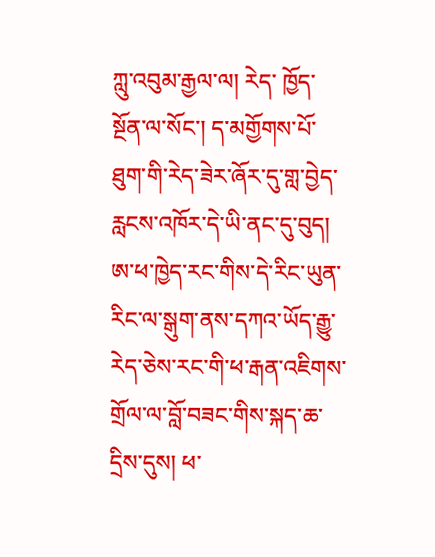ཀླུ་འབུམ་རྒྱལ་ལ། རེད་ ཁྱོད་སྔོན་ལ་སོང་། ད་མགྱོགས་པོ་ཐུག་གི་རེད་ཟེར་ཞོར་དུ་གླ་བྱེད་རླངས་འཁོར་དེ་ཡི་ནང་དུ་བུད།
ཨ་ཕ་ཁྱེད་རང་གིས་དེ་རིང་ཡུན་རིང་ལ་སྒུག་ནས་དཀའ་ཡོད་རྒྱུ་རེད་ཅེས་རང་གི་ཕ་རྒན་འཇིགས་གྲོལ་ལ་བློ་བཟང་གིས་སྐད་ཆ་དྲིས་དུས། ཕ་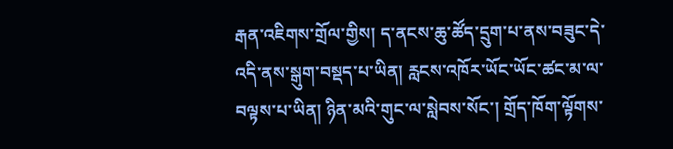རྒན་འཇིགས་གྲོལ་གྱིས། ད་ནངས་ཆུ་ཚོད་དྲུག་པ་ནས་བཟུང་དེ་འདི་ནས་སྒུག་བསྡད་པ་ཡིན། རླངས་འཁོར་ཡོང་ཡོང་ཚང་མ་ལ་བལྟས་པ་ཡིན། ཉིན་མའི་གུང་ལ་སླེབས་སོང་། གྲོད་ཁོག་ལྟོགས་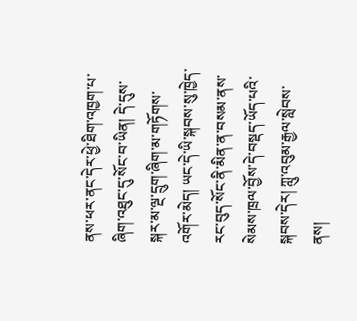ནས་ཕར་ནང་དེར་ཕྱེ་ཐིག་འཁྱག་པ་ཞིག་འཐུང་དུ་སོང་བ་ཡིན། དེ་དུས་སྐར་མ་ལྔ་དྲུག་ཞིག་མ་གཏོགས་འགོར་མེད། ཡང་དེ་ཡི་སྐབས་སུ་ཁྱེད་རང་བུད་སོང་ནི་མིན་ན་བསམ་ནས་སེམས་ཁྲལ་བྱོས་དེ་བསྡད་ཡོད་པའི་སྐབས་དེར། ཀླུ་འབུམ་རྒྱལ་སླེབས་ནས།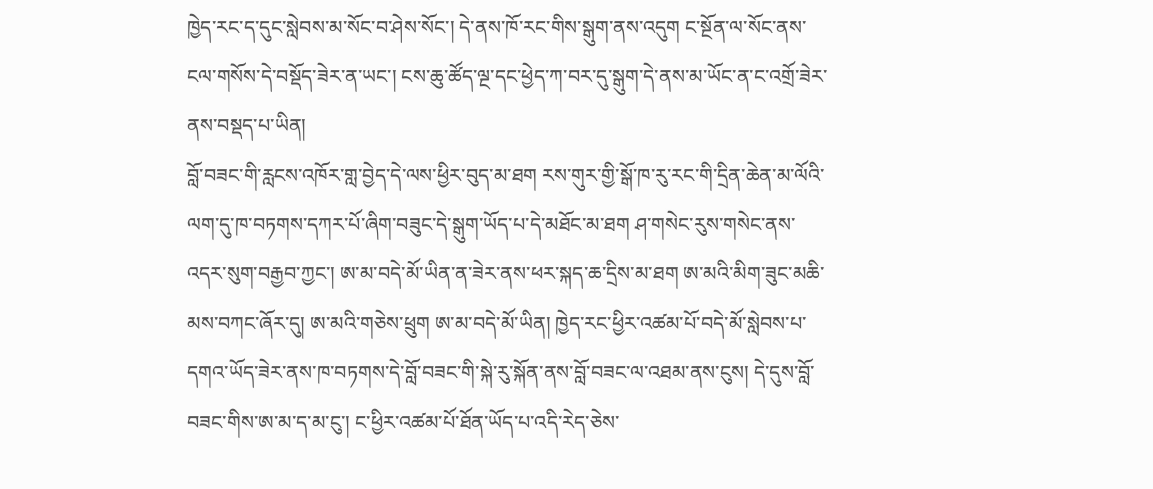ཁྱེད་རང་ད་དུང་སླེབས་མ་སོང་བ་ཤེས་སོང་། དེ་ནས་ཁོ་རང་གིས་སྒུག་ནས་འདུག ང་སྔོན་ལ་སོང་ནས་ངལ་གསོས་དེ་བསྡོད་ཟེར་ན་ཡང་། ངས་ཆུ་ཚོད་ལྔ་དང་ཕྱེད་ཀ་བར་དུ་སྒུག་དེ་ནས་མ་ཡོང་ན་ང་འགྲོ་ཟེར་ནས་བསྡད་པ་ཡིན།
བློ་བཟང་གི་རླངས་འཁོར་གླ་བྱེད་དེ་ལས་ཕྱིར་བུད་མ་ཐག རས་གུར་གྱི་སྒོ་ཁ་རུ་རང་གི་དྲིན་ཆེན་མ་ལོའི་ལག་དུ་ཁ་བཏགས་དཀར་པོ་ཞིག་བཟུང་དེ་སྒུག་ཡོད་པ་དེ་མཐོང་མ་ཐག ཤ་གསེང་རུས་གསེང་ནས་འདར་སུག་བརྒྱབ་ཀྱང་། ཨ་མ་བདེ་མོ་ཡིན་ན་ཟེར་ནས་ཕར་སྐད་ཆ་དྲིས་མ་ཐག ཨ་མའི་མིག་ཟུང་མཆི་མས་བཀང་ཞོར་དུ། ཨ་མའི་གཅེས་ཕྲུག ཨ་མ་བདེ་མོ་ཡིན། ཁྱེད་རང་ཕྱིར་འཚམ་པོ་བདེ་མོ་སླེབས་པ་དགའ་ཡོད་ཟེར་ནས་ཁ་བཏགས་དེ་བློ་བཟང་གི་སྐེ་རུ་སྐོན་ནས་བློ་བཟང་ལ་འཐམ་ནས་ངུས། དེ་དུས་བློ་བཟང་གིས་ཨ་མ་ད་མ་ངུ་། ང་ཕྱིར་འཚམ་པོ་ཐོན་ཡོད་པ་འདི་རེད་ཅེས་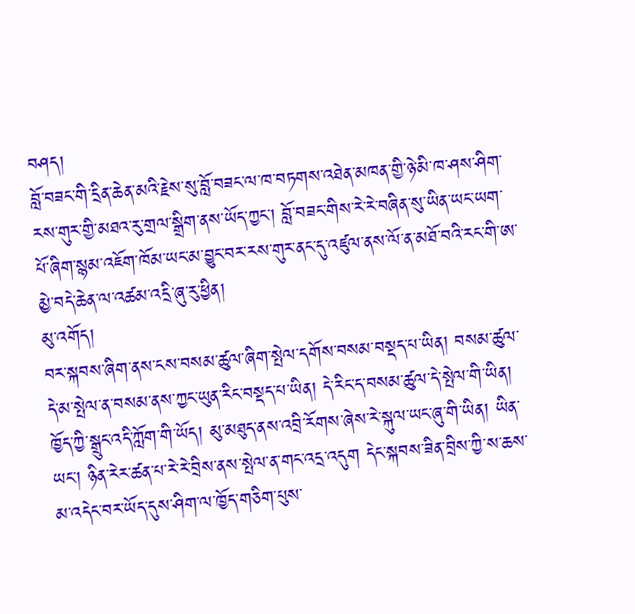བཤད།
བློ་བཟང་གི་དྲིན་ཆེན་མའི་རྗེས་སུ་བློ་བཟང་ལ་ཁ་བཏགས་འཐེན་མཁན་གྱི་ཉེ་མི་ཁ་ཤས་ཤིག་རས་གུར་གྱི་མཐའ་རུ་གྲལ་སྒྲིག་ནས་ཡོད་ཀྱང་། བློ་བཟང་གིས་རེ་རེ་བཞིན་སུ་ཡིན་ཡང་ཡག་པོ་ཞིག་སྙམ་འཇོག་ཁོམ་ཡང་མ་བྱུང་བར་རས་གུར་ནང་དུ་འཛུལ་ནས་ལོ་ན་མཐོ་བའི་རང་གི་ཨ་མྱེ་བདེ་ཆེན་ལ་འཚམ་འདྲི་ཞུ་རུ་ཕྱིན།
མུ་འགོད།
བར་སྐབས་ཞིག་ནས་ངས་བསམ་ཚུལ་ཞིག་སྤེལ་དགོས་བསམ་བསྡད་པ་ཡིན། བསམ་ཚུལ་དེ་མ་སྤེལ་ན་བསམ་ནས་ཀྱང་ཡུན་རིང་བསྡད་པ་ཡིན། དེ་རིང་ད་བསམ་ཚུལ་དེ་སྤེལ་གི་ཡིན།
ཁྱོད་ཀྱི་སྒྲུང་འདི་ཀློག་གི་ཡོད། མུ་མཐུད་ནས་འབྲི་རོགས་ཞེས་རེ་སྐུལ་ཡང་ཞུ་གི་ཡིན། ཡིན་ཡང་། ཉིན་རེར་ཚན་པ་རེ་རེ་བྲིས་ནས་སྤེལ་ན་གང་འདྲ་འདུག དེང་སྐབས་ཟིན་བྲིས་ཀྱི་ས་ཆས་མ་འདེང་བར་ཡོད་དུས་ཤིག་ལ་ཁྱོད་གཅིག་པུས་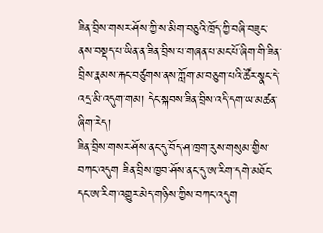ཟིན་བྲིས་གསར་ཤོས་ཀྱི་ས་མིག་བཅུའི་ཁྲོད་ཀྱི་བཞི་བཟུང་ནས་བསྡད་པ་ཡིན་ན་ཟིན་བྲིས་པ་གཞན་པ་མང་པོ་ཞིག་གི་ཟིན་བྲིས་རྣམས་རྐང་བཙུགས་ནས་ཀློག་མ་བཅུག་པའི་ཚོར་སྣང་དེ་འདྲ་མི་འདུག་གམ། དེང་སྐབས་ཟིན་བྲིས་འདི་དག་ཡ་མཚན་ཞིག་རེད།
ཟིན་བྲིས་གསར་ཤོས་ནང་དུ་བོད་ཤ་ཁྲག་རུས་གསུམ་གྱིས་བཀང་འདུག ཟིན་བྲིས་ཁྱབ་ཤོས་ནང་དུ་ཨ་རིག་དགེ་མཐོང་དང་ཨ་རིག་འགྱུར་མེད་གཉིས་ཀྱིས་བཀང་འདུག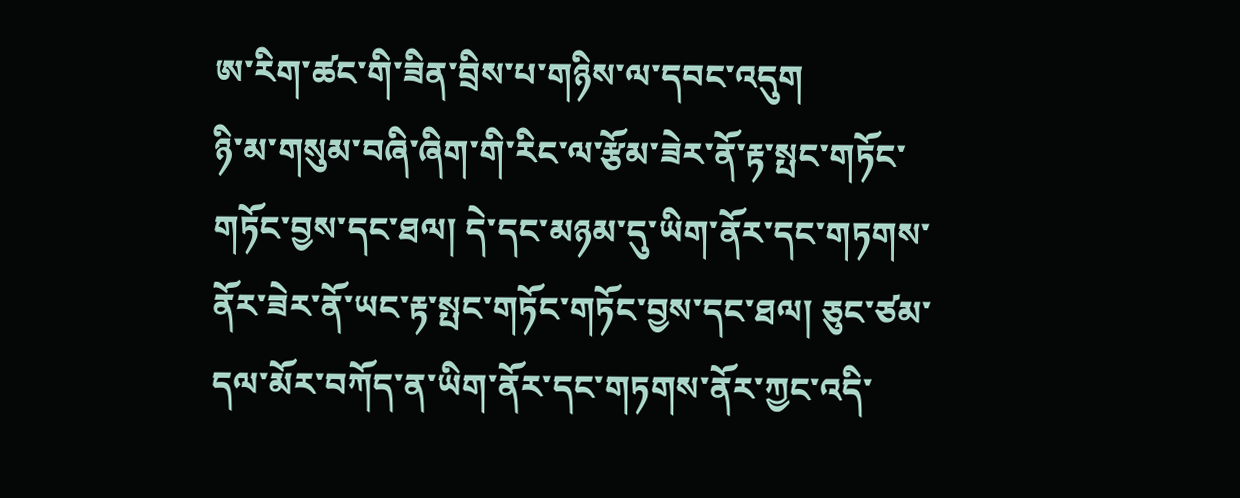ཨ་རིག་ཚང་གི་ཟིན་བྲིས་པ་གཉིས་ལ་དབང་འདུག
ཉི་མ་གསུམ་བཞི་ཞིག་གི་རིང་ལ་རྩོམ་ཟེར་ནོ་རྟ་སྤང་གཏོང་གཏོང་བྱས་དང་ཐལ། དེ་དང་མཉམ་དུ་ཡིག་ནོར་དང་གཏགས་ནོར་ཟེར་ནོ་ཡང་རྟ་སྤང་གཏོང་གཏོང་བྱས་དང་ཐལ། ཅུང་ཙམ་དལ་མོར་བཀོད་ན་ཡིག་ནོར་དང་གཏགས་ནོར་ཀྱང་འདི་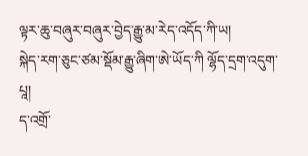ལྟར་ཆུ་བཞུར་བཞུར་བྱེད་རྒྱུ་མ་རེད་འདོད་ཀི་ཡ།
སྐེད་རག་ཅུང་ཙམ་སྡོམ་རྒྱུ་ཞིག་ཨེ་ཡོད་ཀི ལྷོད་དྲག་འདུག་པཱ།
ད་འགྲོ་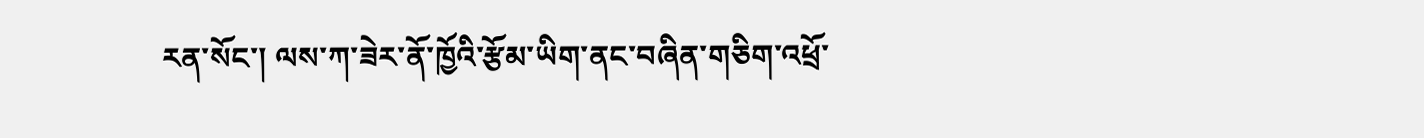རན་སོང་། ལས་ཀ་ཟེར་ནོ་ཁྱོའི་རྩོམ་ཡིག་ནང་བཞིན་གཅིག་འཕྲོ་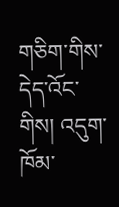གཅིག་གིས་དེད་འོང་གིས། འདུག་ཁོམ་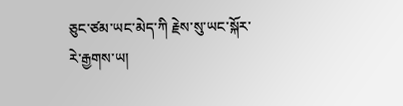ཅུང་ཙམ་ཡང་མེད་ཀི རྗེས་སུ་ཡང་སྐོར་རེ་རྒྱགས་ཡ།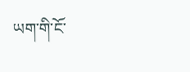ཡག་གི་ངོ་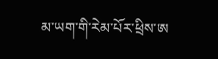མ་ཡག་གི་རེམ་པོར་ཕྲིས་ཨ